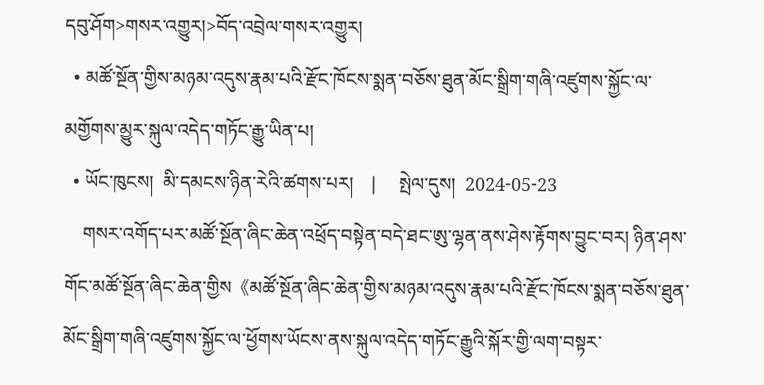དབུ་ཤོག>གསར་འགྱུར།>བོད་འབྲེལ་གསར་འགྱུར།
  • མཚོ་སྔོན་གྱིས་མཉམ་འདུས་རྣམ་པའི་རྫོང་ཁོངས་སྨན་བཅོས་ཐུན་མོང་སྒྲིག་གཞི་འཛུགས་སྐྱོང་ལ་མགྱོགས་མྱུར་སྐུལ་འདེད་གཏོང་རྒྱུ་ཡིན་པ།
  • ཡོང་ཁུངས།  མི་དམངས་ཉིན་རེའི་ཚགས་པར།    |     སྤེལ་དུས།  2024-05-23
    གསར་འགོད་པར་མཚོ་སྔོན་ཞིང་ཆེན་འཕྲོད་བསྟེན་བདེ་ཐང་ཨུ་ལྷན་ནས་ཤེས་རྟོགས་བྱུང་བར། ཉིན་ཤས་གོང་མཚོ་སྔོན་ཞིང་ཆེན་གྱིས《མཚོ་སྔོན་ཞིང་ཆེན་གྱིས་མཉམ་འདུས་རྣམ་པའི་རྫོང་ཁོངས་སྨན་བཅོས་ཐུན་མོང་སྒྲིག་གཞི་འཛུགས་སྐྱོང་ལ་ཕྱོགས་ཡོངས་ནས་སྐུལ་འདེད་གཏོང་རྒྱུའི་སྐོར་གྱི་ལག་བསྟར་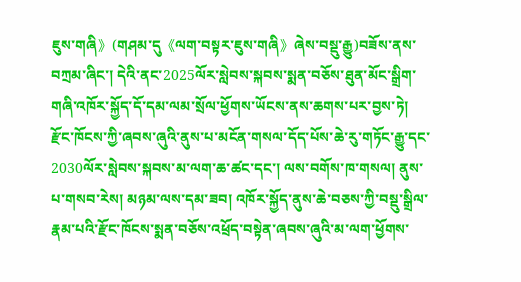ཇུས་གཞི》(གཤམ་དུ《ལག་བསྟར་ཇུས་གཞི》ཞེས་བསྡུ་རྒྱུ)བཟོས་ནས་བཀྲམ་ཞིང་། དེའི་ནང་2025ལོར་སླེབས་སྐབས་སྨན་བཅོས་ཐུན་མོང་སྒྲིག་གཞི་འཁོར་སྐྱོད་དོ་དམ་ལམ་སྲོལ་ཕྱོགས་ཡོངས་ནས་ཆགས་པར་བྱས་ཏེ། རྫོང་ཁོངས་ཀྱི་ཞབས་ཞུའི་ནུས་པ་མངོན་གསལ་དོད་པོས་ཆེ་རུ་གཏོང་རྒྱུ་དང་2030ལོར་སླེབས་སྐབས་མ་ལག་ཆ་ཚང་དང་། ལས་བགོས་ཁ་གསལ། ནུས་པ་གསབ་རེས། མཉམ་ལས་དམ་ཟབ། འཁོར་སྐྱོད་ནུས་ཆེ་བཅས་ཀྱི་བསྡུ་སྒྲིལ་རྣམ་པའི་རྫོང་ཁོངས་སྨན་བཅོས་འཕྲོད་བསྟེན་ཞབས་ཞུའི་མ་ལག་ཕྱོགས་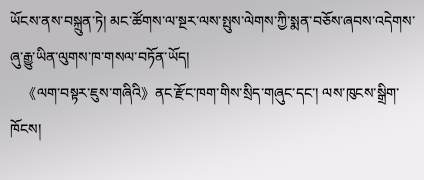ཡོངས་ནས་བསྐྲུན་ཏེ། མང་ཚོགས་ལ་སྔར་ལས་སྤུས་ལེགས་ཀྱི་སྨན་བཅོས་ཞབས་འདེགས་ཞུ་རྒྱུ་ཡིན་ལུགས་ཁ་གསལ་བཏོན་ཡོད།
    《ལག་བསྟར་ཇུས་གཞིའི》ནང་རྫོང་ཁག་གིས་སྲིད་གཞུང་དང་། ལས་ཁུངས་སྒྲིག་ཁོངས།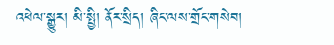འཕེལ་སྒྱུར། མི་སྤྱི། ནོར་སྲིད། ཞིང་ལས་གྲོང་གསེབ།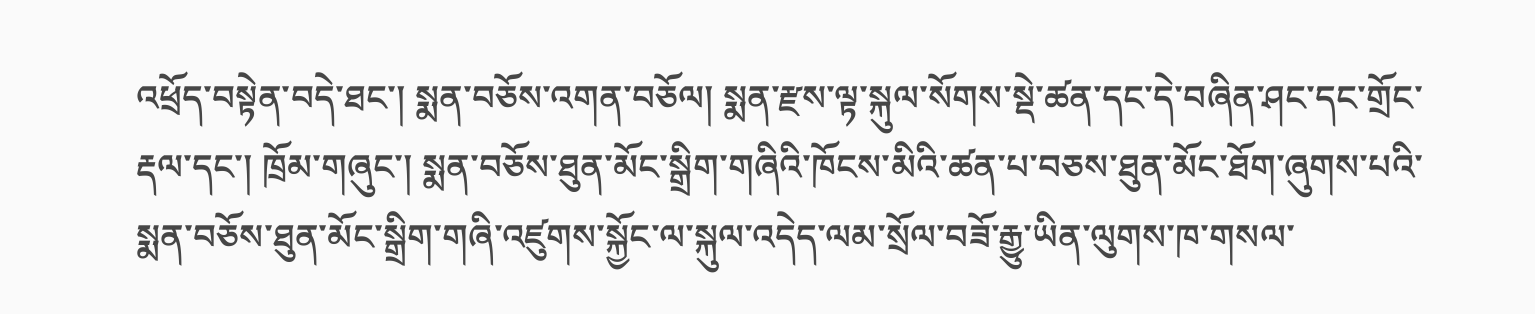འཕྲོད་བསྟེན་བདེ་ཐང་། སྨན་བཅོས་འགན་བཅོལ། སྨན་རྫས་ལྟ་སྐུལ་སོགས་སྡེ་ཚན་དང་དེ་བཞིན་ཤང་དང་གྲོང་རྡལ་དང་། ཁྲོམ་གཞུང་། སྨན་བཅོས་ཐུན་མོང་སྒྲིག་གཞིའི་ཁོངས་མིའི་ཚན་པ་བཅས་ཐུན་མོང་ཐོག་ཞུགས་པའི་སྨན་བཅོས་ཐུན་མོང་སྒྲིག་གཞི་འཛུགས་སྐྱོང་ལ་སྐུལ་འདེད་ལམ་སྲོལ་བཟོ་རྒྱུ་ཡིན་ལུགས་ཁ་གསལ་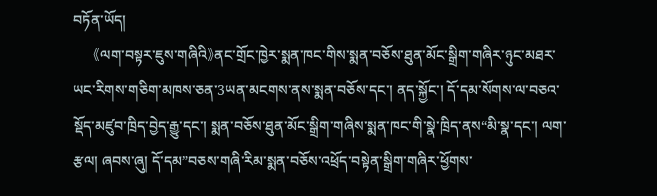བཏོན་ཡོད།
    《ལག་བསྟར་ཇུས་གཞིའི》ནང་གྲོང་ཁྱེར་སྨན་ཁང་གིས་སྨན་བཅོས་ཐུན་མོང་སྒྲིག་གཞིར་ཉུང་མཐར་ཡང་རིགས་གཅིག་མཁས་ཅན་3ཡན་མངགས་ནས་སྨན་བཅོས་དང་། ནད་སྐྱོང་། དོ་དམ་སོགས་ལ་བཅའ་སྡོད་མཛུབ་ཁྲིད་བྱེད་རྒྱུ་དང་། སྨན་བཅོས་ཐུན་མོང་སྒྲིག་གཞིས་སྨན་ཁང་གི་སྣེ་ཁྲིད་ནས“མི་སྣ་དང་། ལག་རྩལ། ཞབས་ཞུ། དོ་དམ”བཅས་གཞི་རིམ་སྨན་བཅོས་འཕྲོད་བསྟེན་སྒྲིག་གཞིར་ཕྱོགས་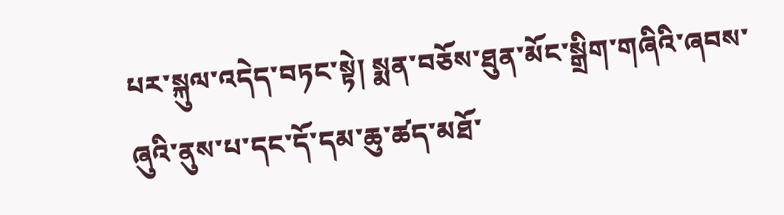པར་སྐུལ་འདེད་བཏང་སྟེ། སྨན་བཅོས་ཐུན་མོང་སྒྲིག་གཞིའི་ཞབས་ཞུའི་ནུས་པ་དང་དོ་དམ་ཆུ་ཚད་མཐོ་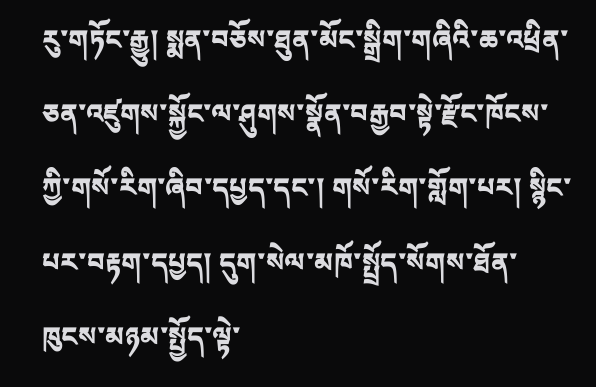རུ་གཏོང་རྒྱུ། སྨན་བཅོས་ཐུན་མོང་སྒྲིག་གཞིའི་ཆ་འཕྲིན་ཅན་འཛུགས་སྐྱོང་ལ་ཤུགས་སྣོན་བརྒྱབ་སྟེ་རྫོང་ཁོངས་ཀྱི་གསོ་རིག་ཞིབ་དཔྱད་དང་། གསོ་རིག་གློག་པར། སྙིང་པར་བརྟག་དཔྱད། དུག་སེལ་མཁོ་སྤྲོད་སོགས་ཐོན་ཁུངས་མཉམ་སྤྱོད་ལྟེ་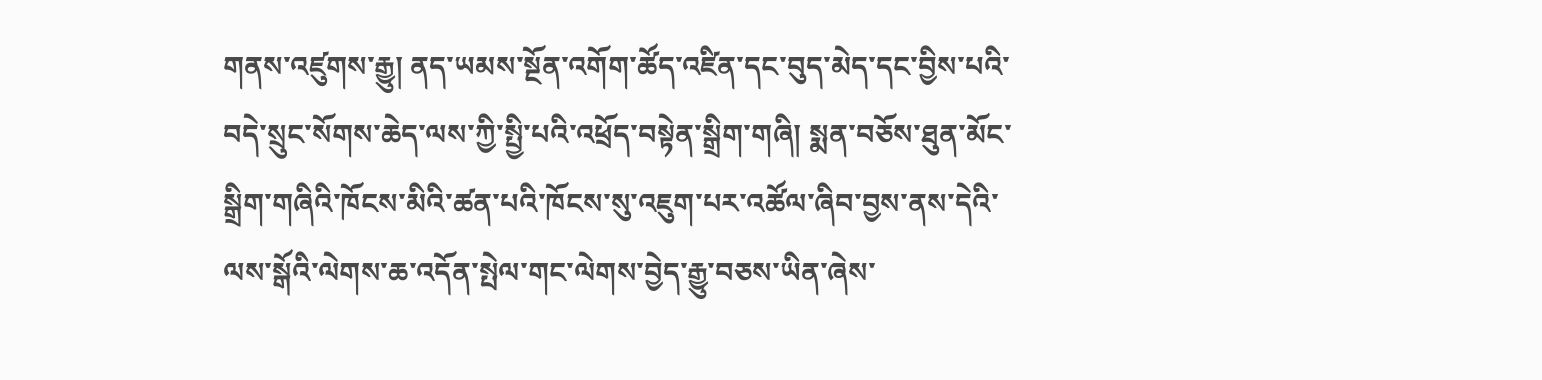གནས་འཛུགས་རྒྱུ། ནད་ཡམས་སྔོན་འགོག་ཚོད་འཛིན་དང་བུད་མེད་དང་བྱིས་པའི་བདེ་སྲུང་སོགས་ཆེད་ལས་ཀྱི་སྤྱི་པའི་འཕྲོད་བསྟེན་སྒྲིག་གཞི། སྨན་བཅོས་ཐུན་མོང་སྒྲིག་གཞིའི་ཁོངས་མིའི་ཚན་པའི་ཁོངས་སུ་འཇུག་པར་འཚོལ་ཞིབ་བྱས་ནས་དེའི་ལས་སྒོའི་ལེགས་ཆ་འདོན་སྤེལ་གང་ལེགས་བྱེད་རྒྱུ་བཅས་ཡིན་ཞེས་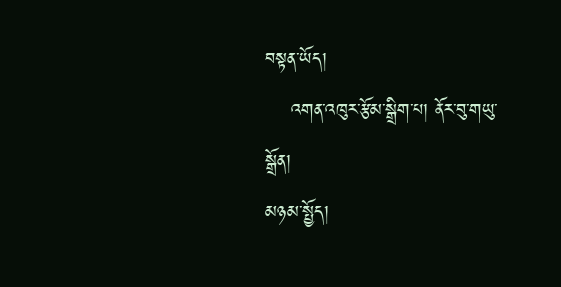བསྟན་ཡོད།
    འགན་འཁུར་རྩོམ་སྒྲིག་པ། ནོར་བུ་གཡུ་སྒྲོན།
མཉམ་སྤྱོད།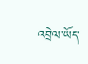འབྲེལ་ཡོད་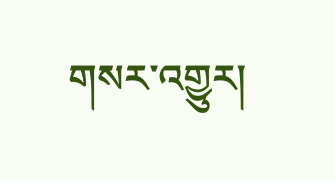གསར་འགྱུར།